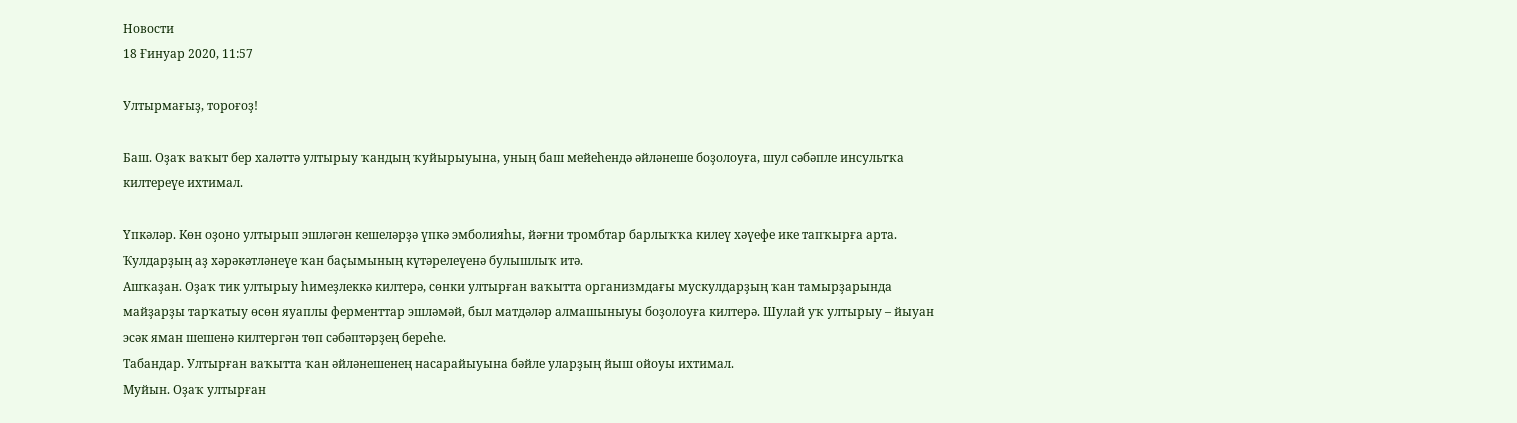Новости
18 Ғинуар 2020, 11:57

Ултырмағыҙ, тороғоҙ!

Баш. Оҙаҡ ваҡыт бер халәттә ултырыу ҡандың ҡуйырыуына, уның баш мейеһендә әйләнеше боҙолоуға, шул сәбәпле инсультҡа килтереүе ихтимал.

Үпкәләр. Көн оҙоно ултырып эшләгән кешеләрҙә үпкә эмболияһы, йәғни тромбтар барлыҡҡа килеү хәүефе ике тапҡырға арта.
Ҡулдарҙың аҙ хәрәкәтләнеүе ҡан баҫымының күтәрелеүенә булышлыҡ итә.
Ашҡаҙан. Оҙаҡ тик ултырыу һимеҙлеккә килтерә, сөнки ултырған ваҡытта организмдағы мускулдарҙың ҡан тамырҙарында майҙарҙы тарҡатыу өсөн яуаплы ферменттар эшләмәй, был матдәләр алмашыныуы боҙолоуға килтерә. Шулай уҡ ултырыу – йыуан эсәк яман шешенә килтергән төп сәбәптәрҙең береһе.
Табандар. Ултырған ваҡытта ҡан әйләнешенең насарайыуына бәйле уларҙың йыш ойоуы ихтимал.
Муйын. Оҙаҡ ултырған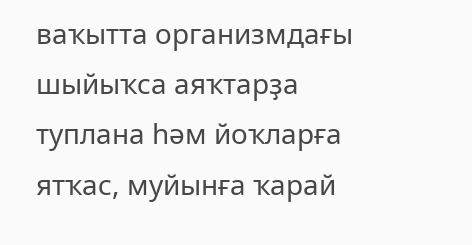ваҡытта организмдағы шыйыҡса аяҡтарҙа туплана һәм йоҡларға ятҡас, муйынға ҡарай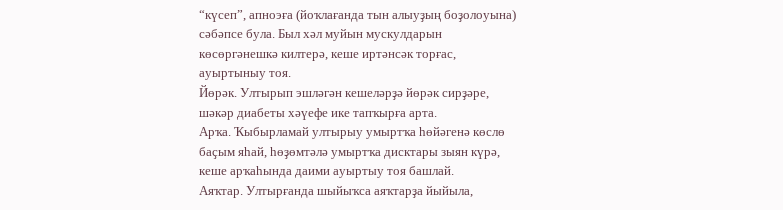“күсеп”, апноэға (йоҡлағанда тын алыуҙың боҙолоуына) сәбәпсе була. Был хәл муйын мускулдарын көсөргәнешкә килтерә, кеше иртәнсәк торғас, ауыртыныу тоя.
Йөрәк. Ултырып эшләгән кешеләрҙә йөрәк сирҙәре, шәкәр диабеты хәүефе ике тапҡырға арта.
Арҡа. Ҡыбырламай ултырыу умыртҡа һөйәгенә көслө баҫым яһай, һөҙөмтәлә умыртҡа дисктары зыян күрә, кеше арҡаһында даими ауыртыу тоя башлай.
Аяҡтар. Ултырғанда шыйыҡса аяҡтарҙа йыйыла,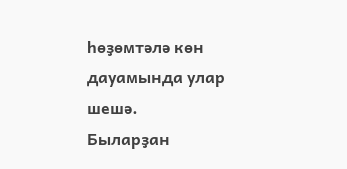һөҙөмтәлә көн дауамында улар шешә.
Быларҙан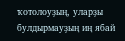ҡотолоуҙың, уларҙы булдырмауҙың иң ябай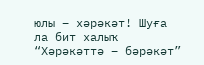юлы – хәрәкәт! Шуға ла бит халыҡ “Хәрәкәттә – бәрәкәт”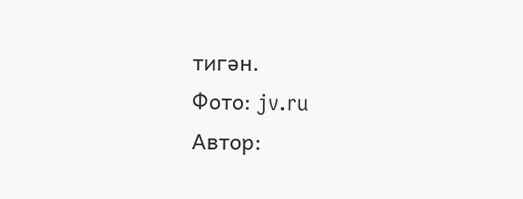тигән.
Фото: jv.ru
Автор: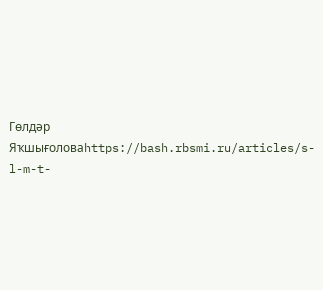Гөлдәр Яҡшығоловаhttps://bash.rbsmi.ru/articles/s-l-m-t-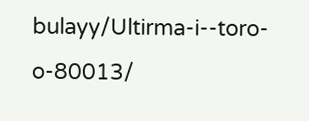bulayy/Ultirma-i--toro-o-80013/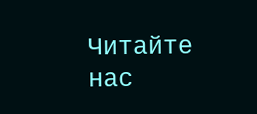Читайте нас